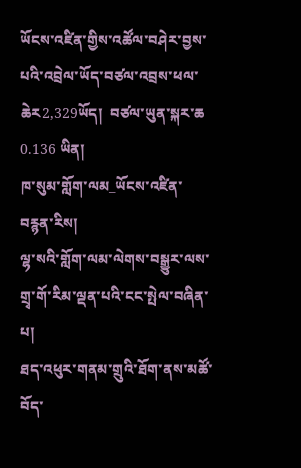ཡོངས་འཛིན་གྱིས་འཚོལ་བཤེར་བྱས་པའི་འབྲེལ་ཡོད་བཙལ་འབྲས་ཕལ་ཆེར2,329ཡོད།  བཙལ་ཡུན་སྐར་ཆ 0.136 ཡིན།
ཁ་སུམ་གློག་ལམ_ཡོངས་འཛིན་བརྙན་རིས།
ལྷ་སའི་གློག་ལམ་ལེགས་བསྒྱུར་ལས་གྲྭ་གོ་རིམ་ལྡན་པའི་ངང་སྤེལ་བཞིན་པ།
ཐད་འཕུར་གནམ་གྲུའི་ཐོག་ནས་མཚོ་བོད་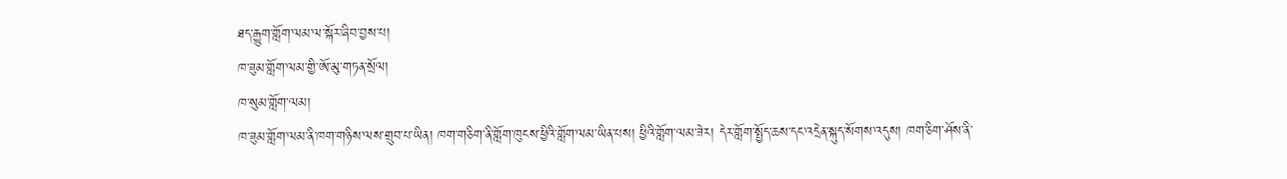ཐད་རྒྱུག་གློག་ལམ་ལ་སྐོར་ཞིབ་བྱས་པ།
ཁ་ཟུམ་གློག་ལམ་གྱི་ཨོ་མུ་གཏན་སྲོལ།
ཁ་སུམ་གློག་ལམ།
ཁ་ཟུམ་གློག་ལམ་ནི་ཁག་གཉིས་ལས་གྲུབ་པ་ཡིན། ཁག་གཅིག་ནི་གློག་ཁུངས་ཕྱིའི་གློག་ལམ་ཡིན་པས། ཕྱིའི་གློག་ལམ་ཟེར། དེར་གློག་སྤྱོད་ཆས་དང་འདྲེན་སྐུད་སོགས་འདུས། ཁག་ཅིག་ཤོས་ནི་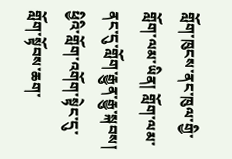གློག་ཁུངས་ནང་ཁུལ་གྱི་གློག་ལམ་ཡིན། གློག་ལམ་ནང་དུ་གློག་རྒྱུན་རྒྱུ་སྐབས། ཕྱིའི་གློག་འགོག་སྟེང་དུ་གློག་སྟོབས་ཆག་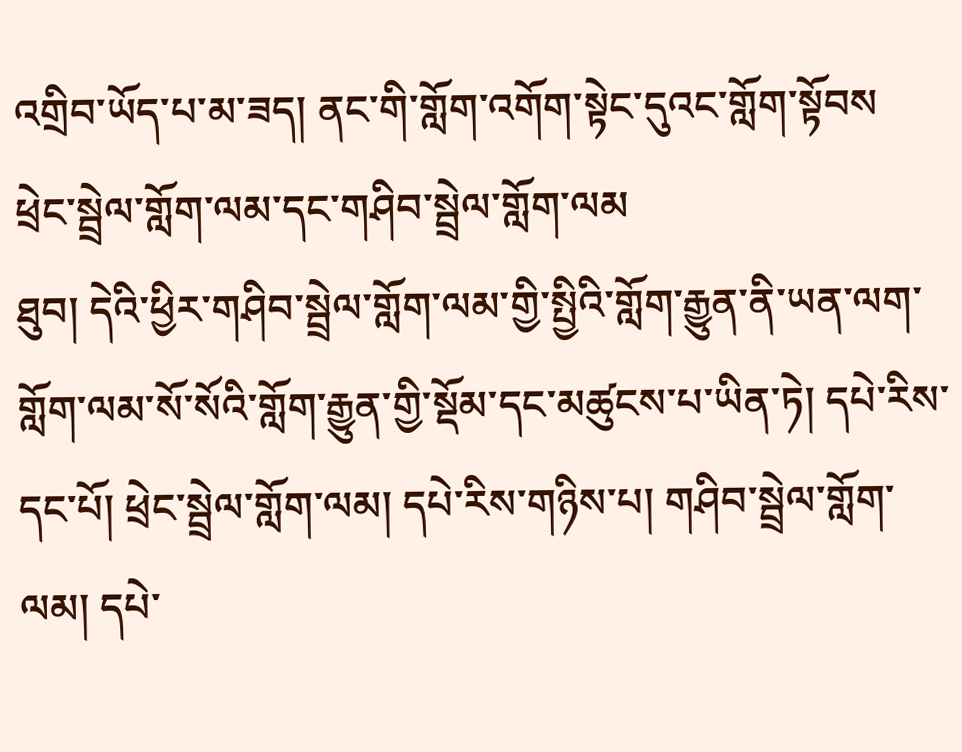འགྲིབ་ཡོད་པ་མ་ཟད། ནང་གི་གློག་འགོག་སྟེང་དུའང་གློག་སྟོབས
ཕྲེང་སྦྲེལ་གློག་ལམ་དང་གཤིབ་སྦྲེལ་གློག་ལམ
ཐུབ། དེའི་ཕྱིར་གཤིབ་སྦྲེལ་གློག་ལམ་གྱི་སྤྱིའི་གློག་རྒྱུན་ནི་ཡན་ལག་གློག་ལམ་སོ་སོའི་གློག་རྒྱུན་གྱི་སྡོམ་དང་མཚུངས་པ་ཡིན་ཏེ། དཔེ་རིས་དང་པོ། ཕྲེང་སྦྲེལ་གློག་ལམ། དཔེ་རིས་གཉིས་པ། གཤིབ་སྦྲེལ་གློག་ལམ། དཔེ་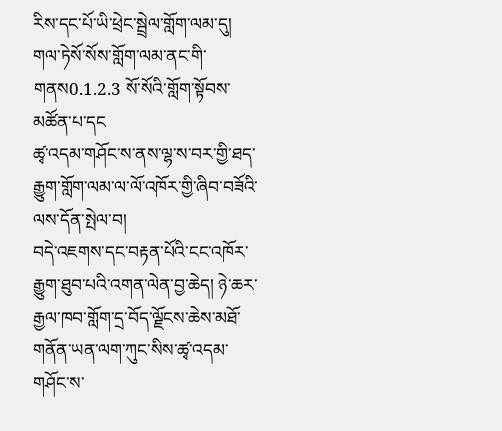རིས་དང་པོ་ཡི་ཕྲེང་སྦྲེལ་གློག་ལམ་དུ། གལ་ཏེསོ་སོས་གློག་ལམ་ནང་གི་གནས0.1.2.3 སོ་སོའི་གློག་སྟོབས་མཚོན་པ་དང
ཚྭ་འདམ་གཤོང་ས་ནས་ལྷ་ས་བར་གྱི་ཐད་རྒྱུག་གློག་ལམ་ལ་ལོ་འཁོར་གྱི་ཞིབ་བཟོའི་ལས་དོན་སྤེལ་བ།
བདེ་འཇགས་དང་བརྟན་པོའི་ངང་འཁོར་རྒྱུག་ཐུབ་པའི་འགན་ལེན་བྱ་ཆེད། ཉེ་ཆར་རྒྱལ་ཁབ་གློག་དྲ་བོད་ལྗོངས་ཆེས་མཐོ་གནོན་ཡན་ལག་ཀུང་སིས་ཚྭ་འདམ་གཤོང་ས་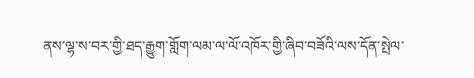ནས་ལྷ་ས་བར་གྱི་ཐད་རྒྱུག་གློག་ལམ་ལ་ལོ་འཁོར་གྱི་ཞིབ་བཟོའི་ལས་དོན་སྤེལ་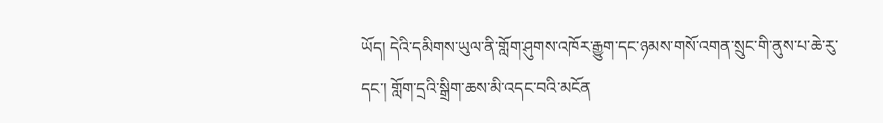ཡོད། དེའི་དམིགས་ཡུལ་ནི་གློག་ཤུགས་འཁོར་རྒྱུག་དང་ཉམས་གསོ་འགན་སྲུང་གི་ནུས་པ་ཆེ་རུ་དང་། གློག་དྲའི་སྒྲིག་ཆས་མི་འདང་བའི་མངོན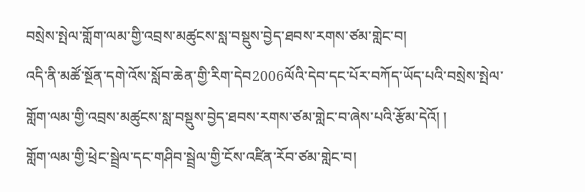བསྲེས་སྤེལ་གློག་ལམ་གྱི་འབྲས་མཚུངས་སླ་བསྡུས་བྱེད་ཐབས་རགས་ཙམ་གླེང་བ།
འདི་ནི་མཚོ་སྔོན་དགེ་འོས་སློབ་ཆེན་གྱི་རིག་དེབ2006ལོའི་དེབ་དང་པོར་བཀོད་ཡོད་པའི་བསྲེས་སྤེལ་གློག་ལམ་གྱི་འབྲས་མཚུངས་སླ་བསྡུས་བྱེད་ཐབས་རགས་ཙམ་གླེང་བ་ཞེས་པའི་རྩོམ་དེའོ། །
གློག་ལམ་གྱི་ཕྲེང་སྦྲེལ་དང་གཤིབ་སྦྲེལ་གྱི་ངོས་འཛིན་རོབ་ཙམ་གླེང་བ།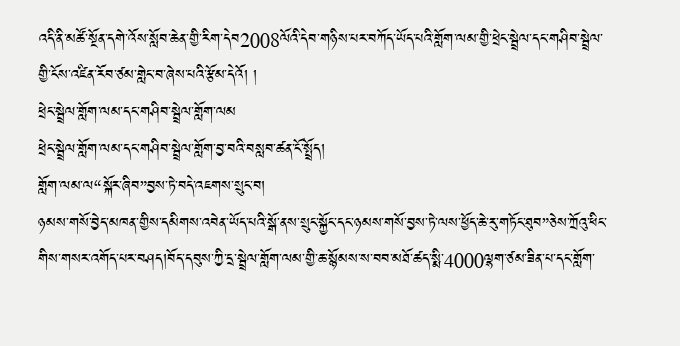འདི་ནི་མཚོ་སྔོན་དགེ་འོས་སློབ་ཆེན་གྱི་རིག་དེབ2008ལོའི་དེབ་གཉིས་པར་བཀོད་ཡོད་པའི་གློག་ལམ་གྱི་ཕྲེང་སྦྲེལ་དང་གཤིབ་སྦྲེལ་གྱི་ངོས་འཛིན་རོབ་ཙམ་གླེང་བ་ཞེས་པའི་རྩོམ་དེའོ། །
ཕྲེང་སྦྲེལ་གློག་ལམ་དང་གཤིབ་སྦྲེལ་གློག་ལམ
ཕྲེང་སྦྲེལ་གློག་ལམ་དང་གཤིབ་སྦྲེལ་གློག་བྱ་བའི་བསླབ་ཚན་ངོ་སྤྲོད།
གློག་ལམ་ལ“སྐོར་ཞིབ”བྱས་ཏེ་བདེ་འཇགས་སྲུང་བ།
ཉམས་གསོ་བྱེད་མཁན་གྱིས་དམིགས་འབེན་ཡོད་པའི་སྒོ་ནས་སྲུང་སྐྱོང་དང་ཉམས་གསོ་བྱས་ཏེ་ལས་ཕྱོད་ཆེ་རུ་གཏོང་ཐུབ”ཅེས་ཀྲོའུ་ཕིང་གིས་གསར་འགོད་པར་བཤད།བོད་དབུས་ཀྱི་དྲ་སྦྲེལ་གློག་ལམ་གྱི་ཆ་སྙོམས་ས་བབ་མཐོ་ཚད་སྨི་4000ལྷག་ཙམ་ཟིན་པ་དང་གློག་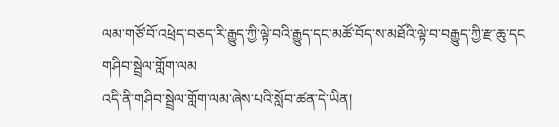ལམ་གཙོ་བོ་འཕྲེད་བཅད་རི་རྒྱུད་ཀྱི་ལྟེ་བའི་རྒྱུད་དང་མཚོ་བོད་ས་མཐོའི་ལྟེ་བ་བརྒྱུད་ཀྱི་རྫ་ཆུ་དང
གཤིབ་སྦྲེལ་གློག་ལམ
འདི་ནི་གཤིབ་སྦྲེལ་གློག་ལམ་ཞེས་པའི་སློབ་ཚན་དེ་ཡིན།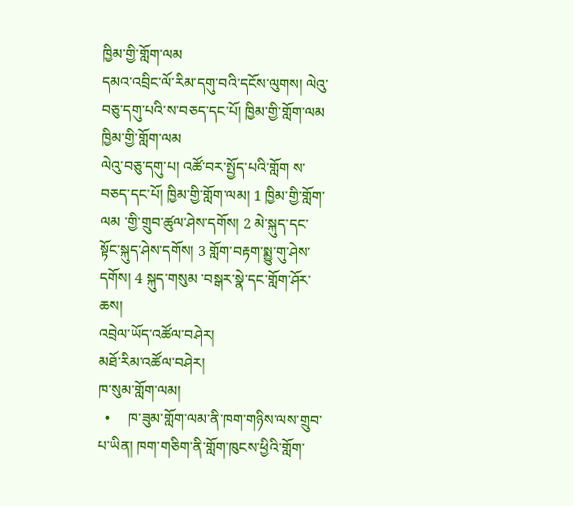ཁྱིམ་གྱི་གློག་ལམ
དམའ་འབྲིང་ལོ་རིམ་དགུ་བའི་དངོས་ལུགས། ལེའུ་བཅུ་དགུ་པའི་ས་བཅད་དང་པོ། ཁྱིམ་གྱི་གློག་ལམ
ཁྱིམ་གྱི་གློག་ལམ
ལེའུ་བཅུ་དགུ་པ། འཚོ་བར་སྤྱོད་པའི་གློག ས་བཅད་དང་པོ། ཁྱིམ་གྱི་གློག་ལམ། 1 ཁྱིམ་གྱི་གློག་ལམ ་གྱི་གྲུབ་ཚུལ་ཤེས་དགོས། 2 མེ་སྐུད་དང་སྟོང་སྐུད་ཤེས་དགོས། 3 གློག་བརྟག་སྨྱུ་གུ་ཤེས་དགོས། 4 སྐུད་གསུམ ་བསྒར་སྣེ་དང་གློག་ཤོར་ཆས།
འབྲེལ་ཡོད་འཚོལ་བཤེར།
མཐོ་རིམ་འཚོལ་བཤེར།
ཁ་སུམ་གློག་ལམ།
  •     ཁ་ཟུམ་གློག་ལམ་ནི་ཁག་གཉིས་ལས་གྲུབ་པ་ཡིན། ཁག་གཅིག་ནི་གློག་ཁུངས་ཕྱིའི་གློག་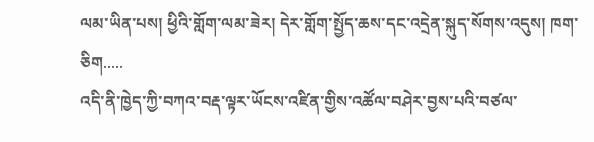ལམ་ཡིན་པས། ཕྱིའི་གློག་ལམ་ཟེར། དེར་གློག་སྤྱོད་ཆས་དང་འདྲེན་སྐུད་སོགས་འདུས། ཁག་ཅིག.....
འདི་ནི་ཁྱེད་ཀྱི་བཀའ་བརྡ་ལྟར་ཡོངས་འཛིན་གྱིས་འཚོལ་བཤེར་བྱས་པའི་བཙལ་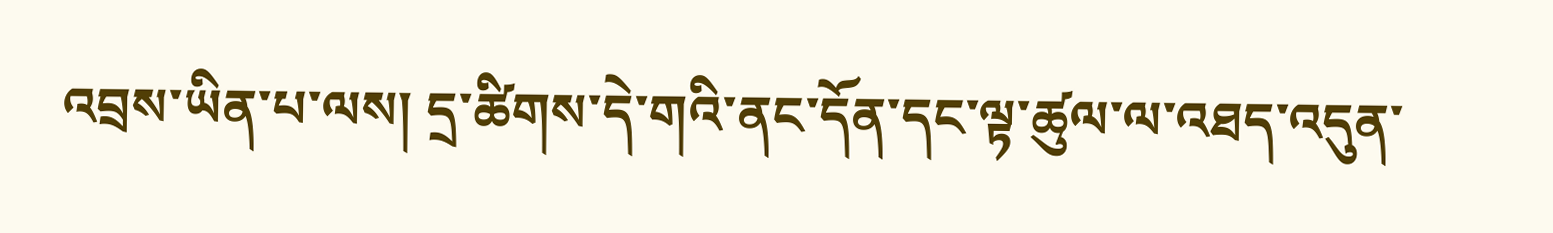འབྲས་ཡིན་པ་ལས། དྲ་ཚིགས་དེ་གའི་ནང་དོན་དང་ལྟ་ཚུལ་ལ་འཐད་འདུན་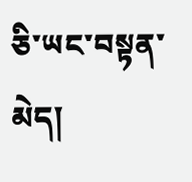ཅི་ཡང་བསྟན་མེད།